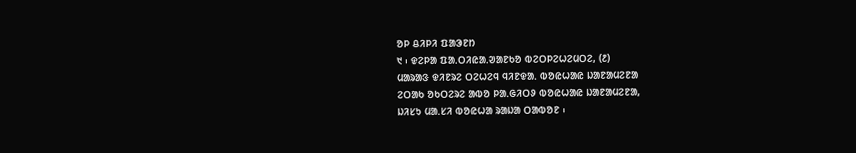ᱚᱞ ᱪᱤᱞᱤ ᱯᱟᱳᱱᱴ
᱑ ᱾ ᱫᱮᱞᱟ ᱯᱟᱹᱛᱤᱭᱟᱹᱣᱟᱱᱠᱚ ᱵᱮᱛᱞᱮᱦᱮᱢᱛᱮ, (᱒)
ᱢᱟᱨᱟᱝ ᱫᱤᱱᱨᱮ ᱛᱮᱦᱮᱧ ᱧᱤᱱᱫᱟᱹ ᱵᱚᱭᱦᱟᱭ ᱡᱟᱱᱟᱢᱮᱱᱟ
ᱮᱛᱟᱠ ᱚᱠᱛᱮᱨᱮ ᱟᱵᱚ ᱞᱟᱹᱜᱤᱛᱽ ᱵᱚᱭᱦᱟᱭ ᱡᱟᱱᱟᱢᱮᱱᱟ,
ᱡᱤᱥᱩ ᱢᱟᱹᱥᱤ ᱵᱚᱭᱦᱟ ᱨᱟᱡᱟ ᱛᱟᱵᱚᱱ ᱾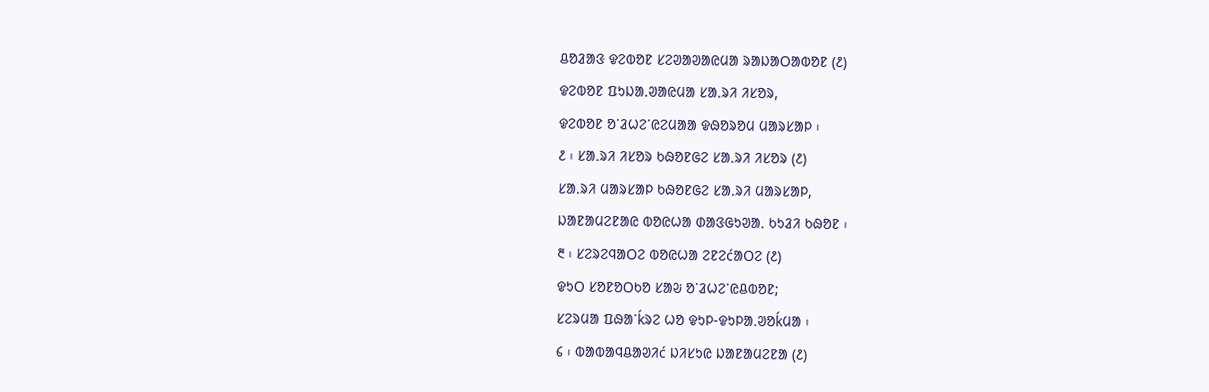ᱪᱚᱲᱟᱝ ᱫᱮᱵᱚᱱ ᱥᱮᱣᱟᱣᱟᱭᱢᱟ ᱨᱟᱡᱟᱛᱟᱵᱚᱱ (᱒)
ᱫᱮᱵᱚᱱ ᱯᱩᱡᱟᱹᱣᱟᱭᱢᱟ ᱥᱟᱹᱨᱤ ᱤᱥᱚᱨ,
ᱫᱮᱵᱚᱱ ᱚᱸᱲᱦᱮᱸᱭᱮᱢᱟᱟ ᱫᱷᱚᱨᱚᱢ ᱢᱟᱨᱥᱟᱞ ᱾
᱒ ᱾ ᱥᱟᱹᱨᱤ ᱤᱥᱚᱨ ᱠᱷᱚᱱᱜᱮ ᱥᱟᱹᱨᱤ ᱤᱥᱚᱨ (᱒)
ᱥᱟᱹᱨᱤ ᱢᱟᱨᱥᱟᱞ ᱠᱷᱚᱱᱜᱮ ᱥᱟᱹᱨᱤ ᱢᱟᱨᱥᱟᱞ,
ᱡᱟᱱᱟᱢᱮᱱᱟᱭ ᱵᱚᱭᱦᱟ ᱰᱟᱝᱜᱩᱣᱟᱹ ᱠᱩᱲᱤ ᱠᱷᱚᱱ ᱾
᱓ ᱾ ᱥᱮᱨᱮᱧᱟᱛᱮ ᱵᱚᱭᱦᱟ ᱮᱱᱮćᱟᱛᱮ (᱒)
ᱫᱩᱛ ᱥᱚᱱᱚᱛᱠᱚ ᱥᱟᱶ ᱚᱸᱲᱦᱮᱸᱭᱪᱵᱚᱱ;
ᱥᱮᱨᱢᱟ ᱯᱷᱟᱸḱᱨᱮ ᱦᱚ ᱫᱩᱞ-ᱫᱩᱞᱟᱹᱣᱚḱᱢᱟ ᱾
᱔ ᱾ ᱵᱟᱵᱟᱧᱪᱟᱣᱤć ᱡᱤᱥᱩᱭ ᱡᱟᱱᱟᱢᱮᱱᱟ (᱒)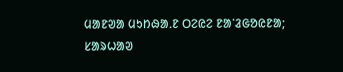ᱢᱟᱱᱣᱟ ᱢᱩᱴᱷᱟᱹᱱ ᱛᱮᱭᱮ ᱱᱟᱸᱲᱜᱚᱭᱱᱟ;
ᱥᱟᱨᱦᱟᱣ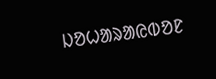ᱡᱚᱦᱟᱨᱟᱭᱵᱚᱱ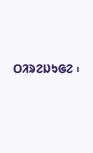ᱛᱤᱨᱮᱡᱩᱜᱮ ᱾